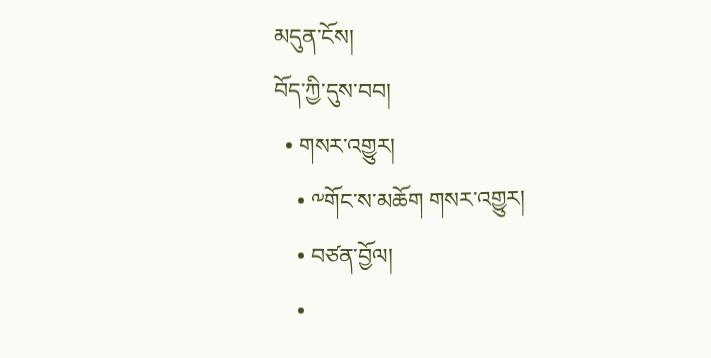མདུན་ངོས།
བོད་ཀྱི་དུས་བབ།
  • གསར་འགྱུར།
    • ༸གོང་ས་མཆོག གསར་འགྱུར།
    • བཙན་བྱོལ།
    •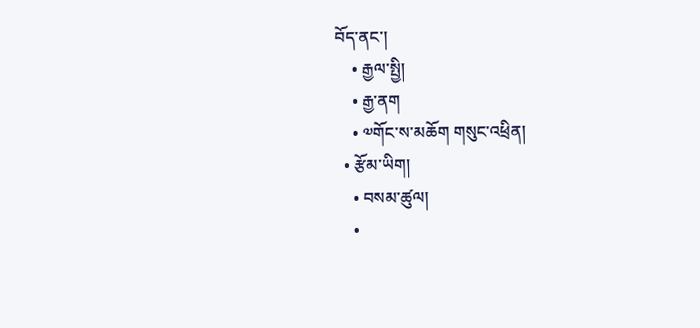བོད་ནང་།
    • རྒྱལ་སྤྱི།
    • རྒྱ་ནག
    • ༧གོང་ས་མཆོག གསུང་འཕྲིན།
  • རྩོམ་ཡིག།
    • བསམ་ཚུལ།
    •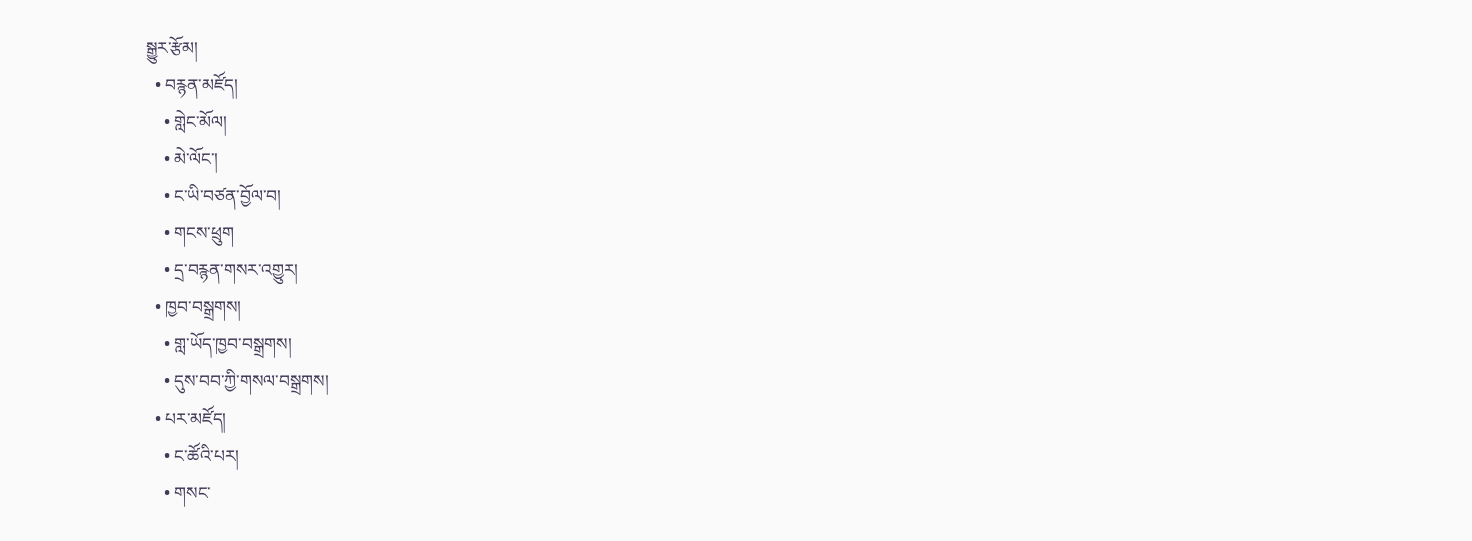སྒྱུར་རྩོམ།
  • བརྙན་མཛོད།
    • གླེང་མོལ།
    • མེ་ལོང་།
    • ང་ཡི་བཙན་བྱོལ་བ།
    • གངས་ཕྲུག
    • དྲ་བརྙན་གསར་འགྱུར།
  • ཁྱབ་བསྒྲགས།
    • གླ་ཡོད་ཁྱབ་བསྒྲགས།
    • དུས་བབ་ཀྱི་གསལ་བསྒྲགས།
  • པར་མཛོད།
    • ང་ཚོའི་པར།
    • གསང་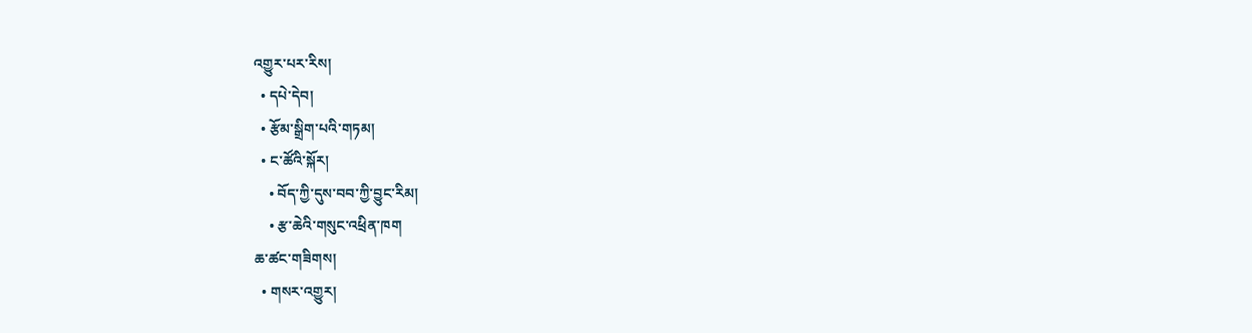འགྱུར་པར་རིས།
  • དཔེ་དེབ།
  • རྩོམ་སྒྲིག་པའི་གཏམ།
  • ང་ཚོའི་སྐོར།
    • བོད་ཀྱི་དུས་བབ་ཀྱི་བྱུང་རིམ།
    • རྩ་ཆེའི་གསུང་འཕྲིན་ཁག
ཆ་ཚང་གཟིགས།
  • གསར་འགྱུར།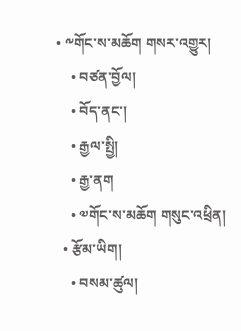• ༸གོང་ས་མཆོག གསར་འགྱུར།
    • བཙན་བྱོལ།
    • བོད་ནང་།
    • རྒྱལ་སྤྱི།
    • རྒྱ་ནག
    • ༧གོང་ས་མཆོག གསུང་འཕྲིན།
  • རྩོམ་ཡིག།
    • བསམ་ཚུལ།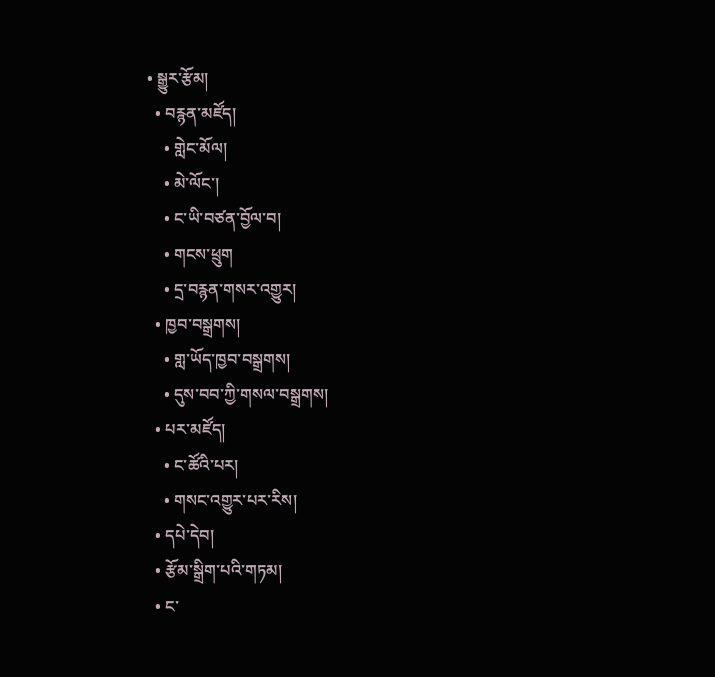• སྒྱུར་རྩོམ།
  • བརྙན་མཛོད།
    • གླེང་མོལ།
    • མེ་ལོང་།
    • ང་ཡི་བཙན་བྱོལ་བ།
    • གངས་ཕྲུག
    • དྲ་བརྙན་གསར་འགྱུར།
  • ཁྱབ་བསྒྲགས།
    • གླ་ཡོད་ཁྱབ་བསྒྲགས།
    • དུས་བབ་ཀྱི་གསལ་བསྒྲགས།
  • པར་མཛོད།
    • ང་ཚོའི་པར།
    • གསང་འགྱུར་པར་རིས།
  • དཔེ་དེབ།
  • རྩོམ་སྒྲིག་པའི་གཏམ།
  • ང་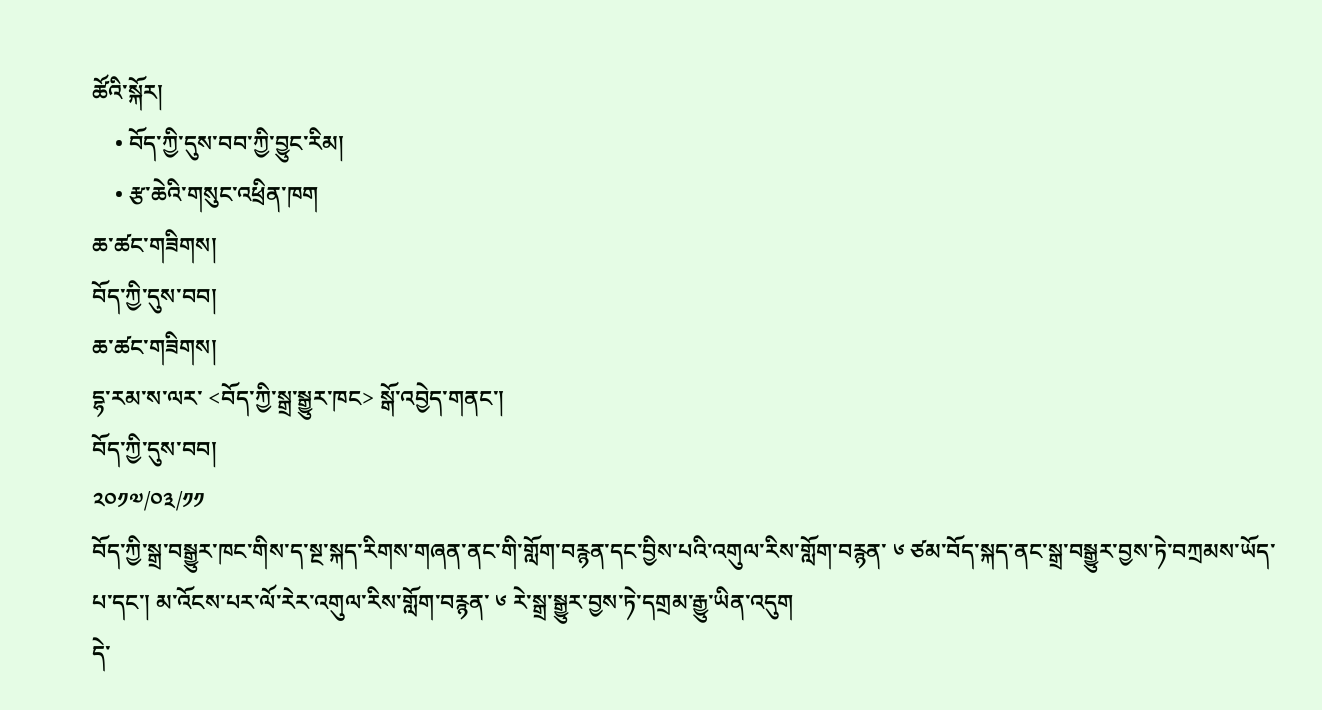ཚོའི་སྐོར།
    • བོད་ཀྱི་དུས་བབ་ཀྱི་བྱུང་རིམ།
    • རྩ་ཆེའི་གསུང་འཕྲིན་ཁག
ཆ་ཚང་གཟིགས།
བོད་ཀྱི་དུས་བབ།
ཆ་ཚང་གཟིགས།
དྷ་རམ་ས་ལར་ <བོད་ཀྱི་སྒྲ་སྒྱུར་ཁང> སྒོ་འབྱེད་གནང་།
བོད་ཀྱི་དུས་བབ།
༢༠༡༧/༠༣/༡༡
བོད་ཀྱི་སྒྲ་བསྒྱུར་ཁང་གིས་ད་སྔ་སྐད་རིགས་གཞན་ནང་གི་གློག་བརྙན་དང་བྱིས་པའི་འགུལ་རིས་གློག་བརྙན་ ༦ ཙམ་བོད་སྐད་ནང་སྒྲ་བསྒྱུར་བྱས་ཏེ་བཀྲམས་ཡོད་པ་དང་། མ་འོངས་པར་ལོ་རེར་འགུལ་རིས་གློག་བརྙན་ ༦ རེ་སྒྲ་སྒྱུར་བྱས་ཏེ་དགྲམ་རྒྱུ་ཡིན་འདུག
དེ་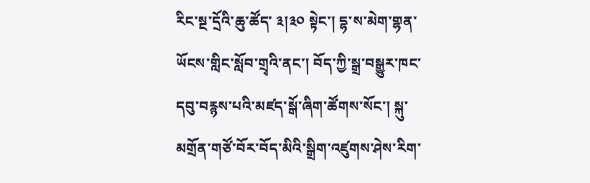རིང་སྔ་དྲོའི་ཆུ་ཚོད་ ༣།༣༠ སྟེང་། དྷ་ས་མེག་གྷན་ཡོངས་གླིང་སློབ་གྲྭའི་ནང་། བོད་ཀྱི་སྒྲ་བསྒྱུར་ཁང་དབུ་བརྙས་པའི་མཛད་སྒོ་ཞིག་ཚོགས་སོང་། སྐུ་མགྲོན་གཙོ་བོར་བོད་མིའི་སྒྲིག་འཛུགས་ཤེས་རིག་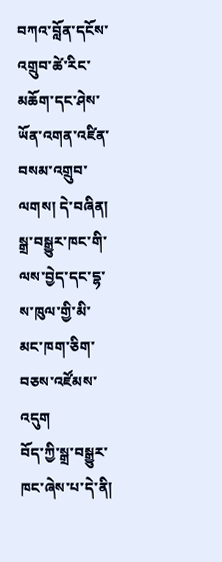བཀའ་བློན་དངོས་འགྲུབ་ཚེ་རིང་མཆོག་དང་ཤེས་ཡོན་འགན་འཛིན་བསམ་འགྲུབ་ལགས། དེ་བཞིན། སྒྲ་བསྒྱུར་ཁང་གི་ལས་བྱེད་དང་དྷ་ས་ཁུལ་གྱི་མི་མང་ཁག་ཅིག་བཅས་འཛོམས་འདུག
བོད་ཀྱི་སྒྲ་བསྒྱུར་ཁང་ཞེས་པ་དེ་ནི།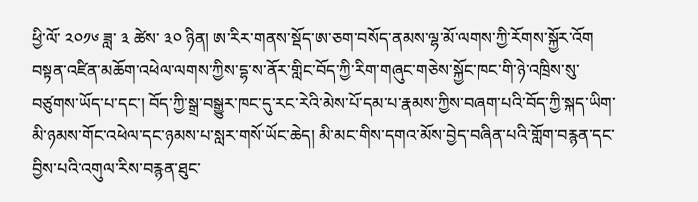ཕྱི་ལོ་ ༢༠༡༦ ཟླ་ ༣ ཚེས་ ༣༠ ཉིན། ཨ་རིར་གནས་སྡོད་ཨ་ཅག་བསོད་ནམས་ལྷ་མོ་ལགས་ཀྱི་རོགས་སྐྱོར་འོག བསྟན་འཛིན་མཆོག་འཕེལ་ལགས་ཀྱིས་དྷ་ས་ནོར་གླིང་བོད་ཀྱི་རིག་གཞུང་གཅེས་སྐྱོང་ཁང་གི་ཉེ་འཁྲིས་སུ་བཙུགས་ཡོད་པ་དང་། བོད་ཀྱི་སྒྲ་བསྒྱུར་ཁང་དུ་རང་རེའི་མེས་པོ་དམ་པ་རྣམས་ཀྱིས་བཞག་པའི་བོད་ཀྱི་སྐད་ཡིག་མི་ཉམས་གོང་འཕེལ་དང་ཉམས་པ་སླར་གསོ་ཡོང་ཆེད། མི་མང་གིས་དགའ་མོས་བྱེད་བཞིན་པའི་གློག་བརྙན་དང་བྱིས་པའི་འགུལ་རིས་བརྙན་ཐུང་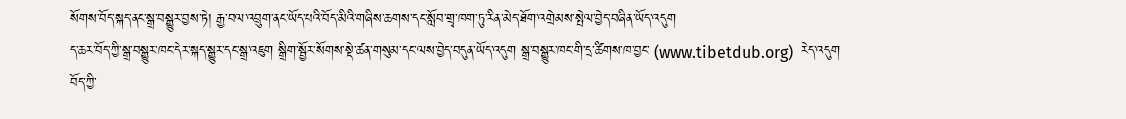སོགས་བོད་སྐད་ནང་སྒྲ་བསྒྱུར་བྱས་ཏེ། རྒྱ་བལ་འབྲུག་ནང་ཡོད་པའི་བོད་མིའི་གཞིས་ཆགས་དང་སློབ་གྲྭ་ཁག་ཏུ་རིན་མེད་ཐོག་འགྲེམས་སྤེལ་བྱེད་བཞིན་ཡོད་འདུག
ད་ཆར་བོད་ཀྱི་སྒྲ་བསྒྱུར་ཁང་དེར་སྐད་སྒྱུར་དང་སྒྲ་འཇུག སྒྲིག་སྦྱོར་སོགས་སྡེ་ཚན་གསུམ་དང་ལས་བྱེད་བདུན་ཡོད་འདུག སྒྲ་བསྒྱུར་ཁང་གི་དྲ་ཚིགས་ཁ་བྱང་ (www.tibetdub.org)  རེད་འདུག
བོད་ཀྱི་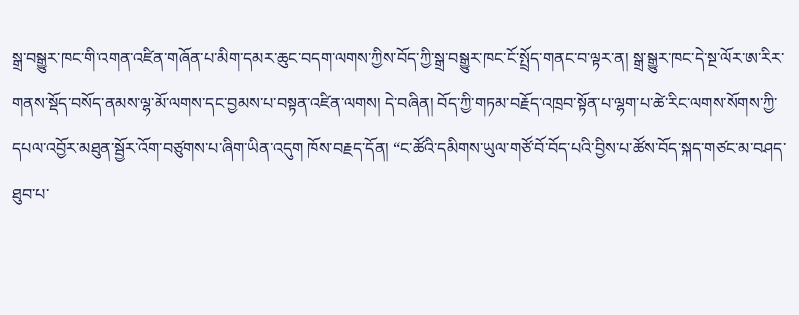སྒྲ་བསྒྱུར་ཁང་གི་འགན་འཛིན་གཞོན་པ་མིག་དམར་ཆུང་བདག་ལགས་ཀྱིས་བོད་ཀྱི་སྒྲ་བསྒྱུར་ཁང་ངོ་སྤྲོད་གནང་བ་ལྟར་ན། སྒྲ་སྒྱུར་ཁང་དེ་སྔ་ལོར་ཨ་རིར་གནས་སྡོད་བསོད་ནམས་ལྷ་མོ་ལགས་དང་བྱམས་པ་བསྟན་འཛིན་ལགས། དེ་བཞིན། བོད་ཀྱི་གཏམ་བརྗོད་འཁྲབ་སྟོན་པ་ལྷག་པ་ཚེ་རིང་ལགས་སོགས་ཀྱི་དཔལ་འབྱོར་མཐུན་སྦྱོར་འོག་བཙུགས་པ་ཞིག་ཡིན་འདུག ཁོས་བརྗད་དོན། “ང་ཚོའི་དམིགས་ཡུལ་གཙོ་བོ་བོད་པའི་བྱིས་པ་ཚོས་བོད་སྐད་གཙང་མ་བཤད་ཐུབ་པ་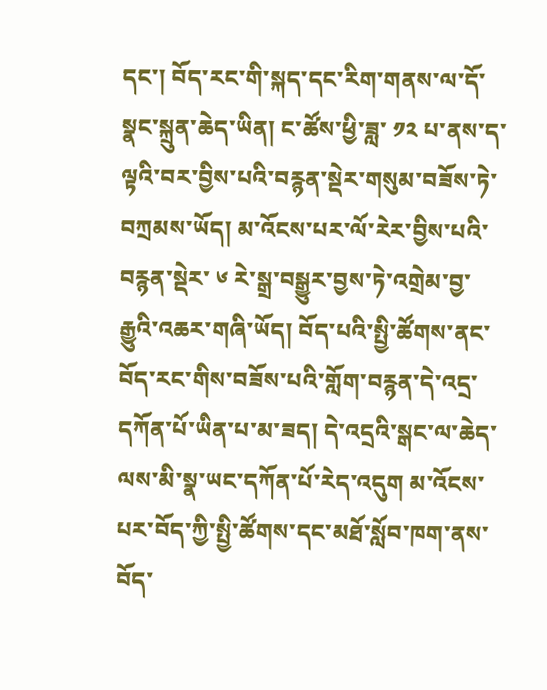དང་། བོད་རང་གི་སྐད་དང་རིག་གནས་ལ་དོ་སྣང་སྐྲུན་ཆེད་ཡིན། ང་ཚོས་ཕྱི་ཟླ་ ༡༢ པ་ནས་ད་ལྟའི་བར་བྱིས་པའི་བརྙན་སྡེར་གསུམ་བཟོས་ཏེ་བཀྲམས་ཡོད། མ་འོངས་པར་ལོ་རེར་བྱིས་པའི་བརྙན་སྡེར་ ༦ རེ་སྒྲ་བསྒྱུར་བྱས་ཏེ་འགྲེམ་བྱ་རྒྱུའི་འཆར་གཞི་ཡོད། བོད་པའི་སྤྱི་ཚོགས་ནང་བོད་རང་གིས་བཟོས་པའི་གློག་བརྙན་དེ་འདྲ་དཀོན་པོ་ཡིན་པ་མ་ཟད། དེ་འདྲའི་སྒང་ལ་ཆེད་ལས་མི་སྣ་ཡང་དཀོན་པོ་རེད་འདུག མ་འོངས་པར་བོད་ཀྱི་སྤྱི་ཚོགས་དང་མཐོ་སློབ་ཁག་ནས་བོད་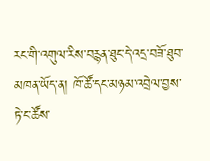རང་གི་འགུལ་རིས་བརྙན་ཐུང་དེ་འདྲ་བཟོ་ཐུབ་མཁན་ཡོད་ན། ཁོ་ཚོ་དང་མཉམ་འབྲེལ་བྱས་ཏེ་ང་ཚོས་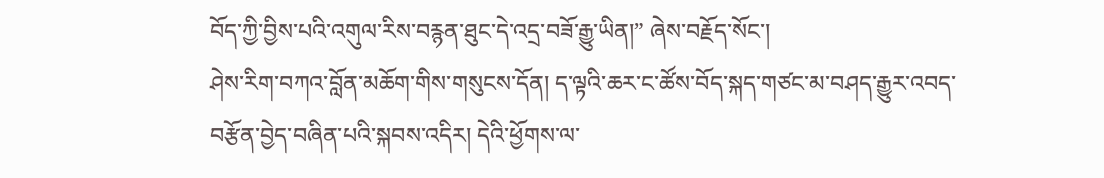བོད་ཀྱི་བྱིས་པའི་འགུལ་རིས་བརྙན་ཐུང་དེ་འདྲ་བཟོ་རྒྱུ་ཡིན།” ཞེས་བརྗོད་སོང་།
ཤེས་རིག་བཀའ་བློན་མཆོག་གིས་གསུངས་དོན། ད་ལྟའི་ཆར་ང་ཚོས་བོད་སྐད་གཙང་མ་བཤད་རྒྱུར་འབད་བརྩོན་བྱེད་བཞིན་པའི་སྐབས་འདིར། དེའི་ཕྱོགས་ལ་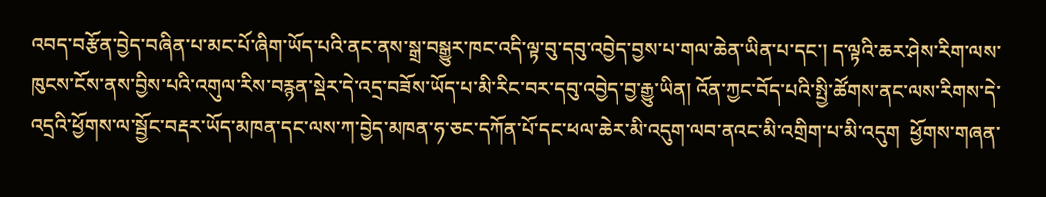འབད་བརྩོན་བྱེད་བཞིན་པ་མང་པོ་ཞིག་ཡོད་པའི་ནང་ནས་སྒྲ་བསྒྱུར་ཁང་འདི་ལྟ་བུ་དབུ་འབྱེད་བྱས་པ་གལ་ཆེན་ཡིན་པ་དང་། ད་ལྟའི་ཆར་ཤེས་རིག་ལས་ཁུངས་ངོས་ནས་བྱིས་པའི་འགུལ་རིས་བརྙན་སྡེར་དེ་འདྲ་བཟོས་ཡོད་པ་མི་རིང་བར་དབུ་འབྱེད་བྱ་རྒྱུ་ཡིན། འོན་ཀྱང་བོད་པའི་སྤྱི་ཚོགས་ནང་ལས་རིགས་དེ་འདྲའི་ཕྱོགས་ལ་སྦྱོང་བརྡར་ཡོད་མཁན་དང་ལས་ཀ་བྱེད་མཁན་ཧ་ཅང་དཀོན་པོ་དང་ཕལ་ཆེར་མི་འདུག་ལབ་ནའང་མི་འགྲིག་པ་མི་འདུག  ཕྱོགས་གཞན་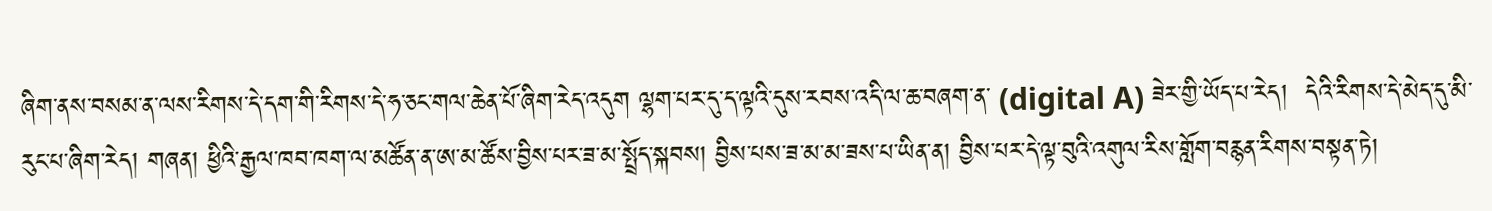ཞིག་ནས་བསམ་ན་ལས་རིགས་དེ་དག་གི་རིགས་དེ་ཧ་ཅང་གལ་ཆེན་པོ་ཞིག་རེད་འདུག ལྷག་པར་དུ་ད་ལྟའི་དུས་རབས་འདི་ལ་ཆ་བཞག་ན་ (digital A) ཟེར་གྱི་ཡོད་པ་རེད།  དེའི་རིགས་དེ་མེད་དུ་མི་རུང་པ་ཞིག་རེད། གཞན། ཕྱིའི་རྒྱལ་ཁབ་ཁག་ལ་མཚོན་ན་ཨ་མ་ཚོས་བྱིས་པར་ཟ་མ་སྤྲོད་སྐབས། བྱིས་པས་ཟ་མ་མ་ཟས་པ་ཡིན་ན། བྱིས་པར་དེ་ལྟ་བུའི་འགུལ་རིས་གློག་བརྙན་རིགས་བསྟན་ཏེ།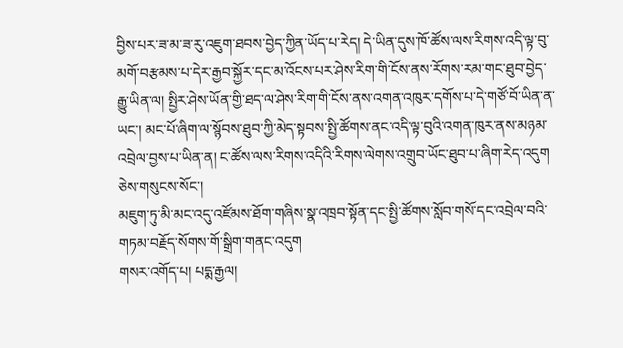བྱིས་པར་ཟ་མ་ཟ་རུ་འཇུག་ཐབས་བྱེད་ཀྱིན་ཡོད་པ་རེད། དེ་ཡིན་དུས་ཁོ་ཚོས་ལས་རིགས་འདི་ལྟ་བུ་མགོ་བརྩམས་པ་དེར་རྒྱབ་སྐྱོར་དང་མ་འོངས་པར་ཤེས་རིག་གི་ངོས་ནས་རོགས་རམ་གང་ཐུབ་བྱེད་རྒྱུ་ཡིན་ལ། སྤྱིར་ཤེས་ཡོན་གྱི་ཐད་ལ་ཤེས་རིག་གི་ངོས་ནས་འགན་འཁུར་དགོས་པ་དེ་གཙོ་བོ་ཡིན་ན་ཡང་། མང་པོ་ཞིག་ལ་སྙོབས་ཐུབ་ཀྱི་མེད་སྟབས་སྤྱི་ཚོགས་ནང་འདི་ལྟ་བུའི་འགན་ཁུར་ནས་མཉམ་འབྲེལ་བྱས་པ་ཡིན་ན། ང་ཚོས་ལས་རིགས་འདིའི་རིགས་ལེགས་འགྲུབ་ཡོང་ཐུབ་པ་ཞིག་རེད་འདུག ཅེས་གསུངས་སོང་།
མཇུག་ཏུ་མི་མང་འདུ་འཛོམས་ཐོག་གཞིས་སྣ་འཁྲབ་སྟོན་དང་སྤྱི་ཚོགས་སློབ་གསོ་དང་འབྲེལ་བའི་གཏམ་བརྗོད་སོགས་གོ་སྒྲིག་གནང་འདུག
གསར་འགོད་པ། པདྨ་རྒྱལ།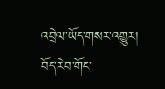འབྲེལ་ཡོད་གསར་འགྱུར།
བོད་རེབ་གོང་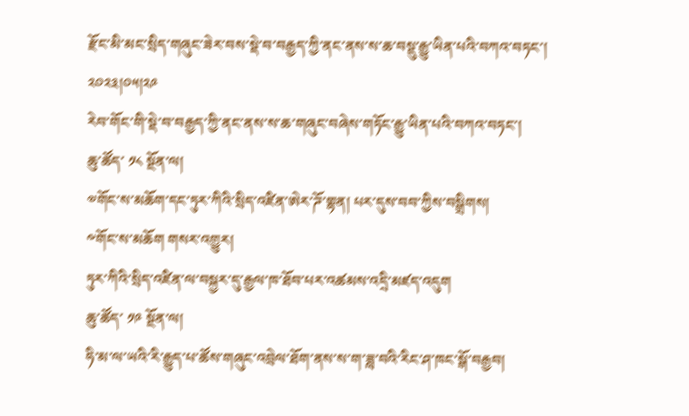རྫོང་མི་མང་སྲིད་གཞུང་ཟེར་བས་སྡེ་བ་བརྒྱད་ཀྱི་ནང་ནས་ས་ཆ་བསྡུ་རྒྱུ་ཡིན་པའི་བཀའ་བཏང་། ༢༠༢༣།༠༥།༢༩
རེབ་གོང་གི་སྡེ་བ་བརྒྱད་ཀྱི་ནང་ནས་ས་ཆ་གཞུང་བཞེས་གཏོང་རྒྱུ་ཡིན་པའི་བཀའ་བཏང་།
ཆུ་ཚོད་ ༡༨ སྔོན་ལ།
༧གོང་ས་མཆོག་དང་ཏུར་ཀིའི་སྲིད་འཛིན་ཨེར་ཌོ་གྷན། པར་དུས་བབ་ཀྱིས་བསྒྲིགས།
༸གོང་ས་མཆོག གསར་འགྱུར།
ཏུར་ཀིའི་སྲིད་འཛིན་ལ་བསྐྱར་དུ་རྒྱལ་ཁ་ཐོབ་པར་འཚམས་འདྲི་མཛད་འདུག
ཆུ་ཚོད་ ༡༩ སྔོན་ལ།
ཧི་མ་ལ་ཡའི་རི་རྒྱུད་པ་ཚོས་གཞུང་འབྲེལ་ཐོག་ནས་ས་ག་ཟླ་བའི་རིང་ཤ་ཁང་སྒོ་བརྒྱབ།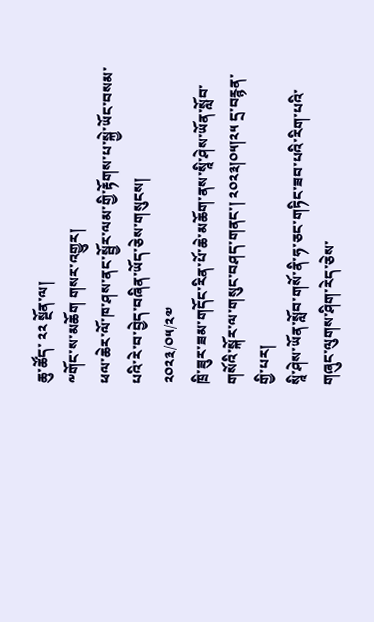ཆུ་ཚོད་ ༢༢ སྔོན་ལ།
༸གོང་ས་མཆོག གསར་འགྱུར།
ཕལ་ཆེར་ལོ་ཁ་ཤས་ནང་སྦྱོར་ལམ་གྱི་རྟོགས་པ་སྐྱེ་ཡོང་བསམ་པའི་རེ་བ་བྱེད་བཞིན་ཡོད་ཅེས་གསུངས།
༢༠༢༣/༠༥/༢༧
ཁྲི་ཟུར་ཟམ་གདོང་རིན་པོ་ཆེ་མཆོག་ནས་སཱི་ཤེས་ཡོན་སློབ་གསོའི་སྐོར་ལ་གསུང་བཤད་གནང་། ༢༠༢༣།༠༥།༢༥ དྲ་བརྙན་གྱི་པར།
སཱི་ཤེས་ཡོན་སློབ་གསོ་ནི་ཧ་ཅང་གཏིང་ཟབ་པའི་རིག་པའི་གཞུང་ལུགས་ཤིག་རེད་ཅེས་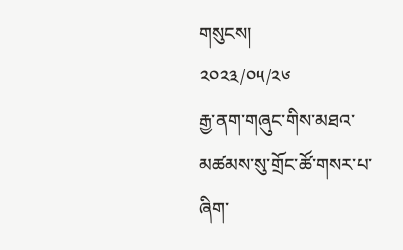གསུངས།
༢༠༢༣/༠༥/༢༦
རྒྱ་ནག་གཞུང་གིས་མཐའ་མཚམས་སུ་གྲོང་ཚོ་གསར་པ་ཞིག་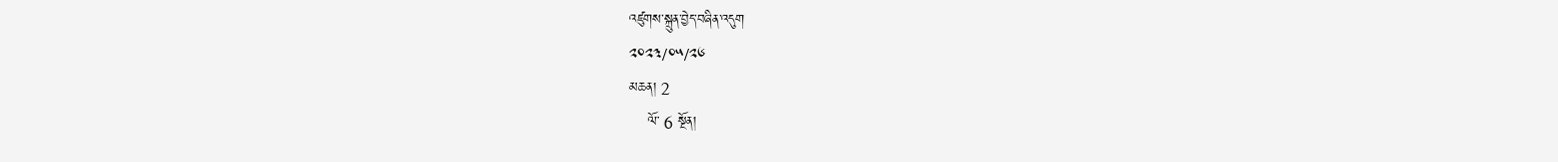འཛུགས་སྐྲུན་བྱེད་བཞིན་འདུག
༢༠༢༣/༠༥/༢༦
མཆན། 2
    ལོ་ 6 སྔོན།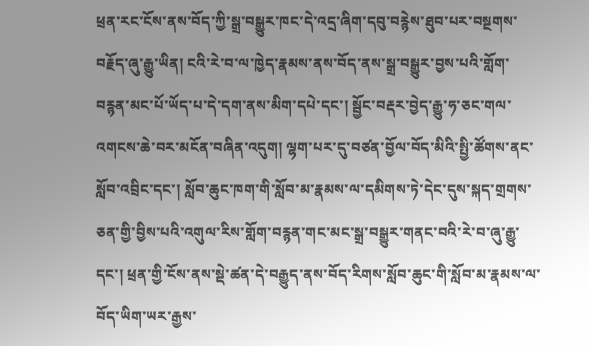ཕྲན་རང་ངོས་ནས་བོད་ཀྱི་སྒྲ་བསྒྱུར་ཁང་དེ་འདྲ་ཞིག་དབུ་བརྙེས་ཐུབ་པར་བསྔགས་བརྗོད་ཞུ་རྒྱུ་ཡིན། ངའི་རེ་བ་ལ་ཁྱེད་རྣམས་ནས་བོད་ནས་སྒྲ་བསྒྱུར་བྱས་པའི་གློག་བརྙན་མང་པོ་ཡོད་པ་དེ་དག་ནས་མིག་དཔེ་དང་། སྦྱོང་བརྡར་བྱེད་རྒྱུ་ཧ་ཅང་གལ་འགངས་ཆེ་བར་མངོན་བཞིན་འདུག། ལྷག་པར་དུ་བཙན་བྱོལ་བོད་མིའི་སྤྱི་ཚོགས་ནང་སློབ་འབྲིང་དང་། སློབ་ཆུང་ཁག་གི་སློབ་མ་རྣམས་ལ་དམིགས་ཏེ་དེང་དུས་སྐད་གྲགས་ཅན་གྱི་བྱིས་པའི་འགུལ་རིས་གློག་བརྙན་གང་མང་སྒྲ་བསྒྱུར་གནང་བའི་རེ་བ་ཞུ་རྒྱུ་དང་། ཕྲན་གྱི་ངོས་ནས་སྡེ་ཚན་དེ་བརྒྱུད་ནས་བོད་རིགས་སློབ་ཆུང་གི་སློབ་མ་རྣམས་ལ་བོད་ཡིག་ཡར་རྒྱས་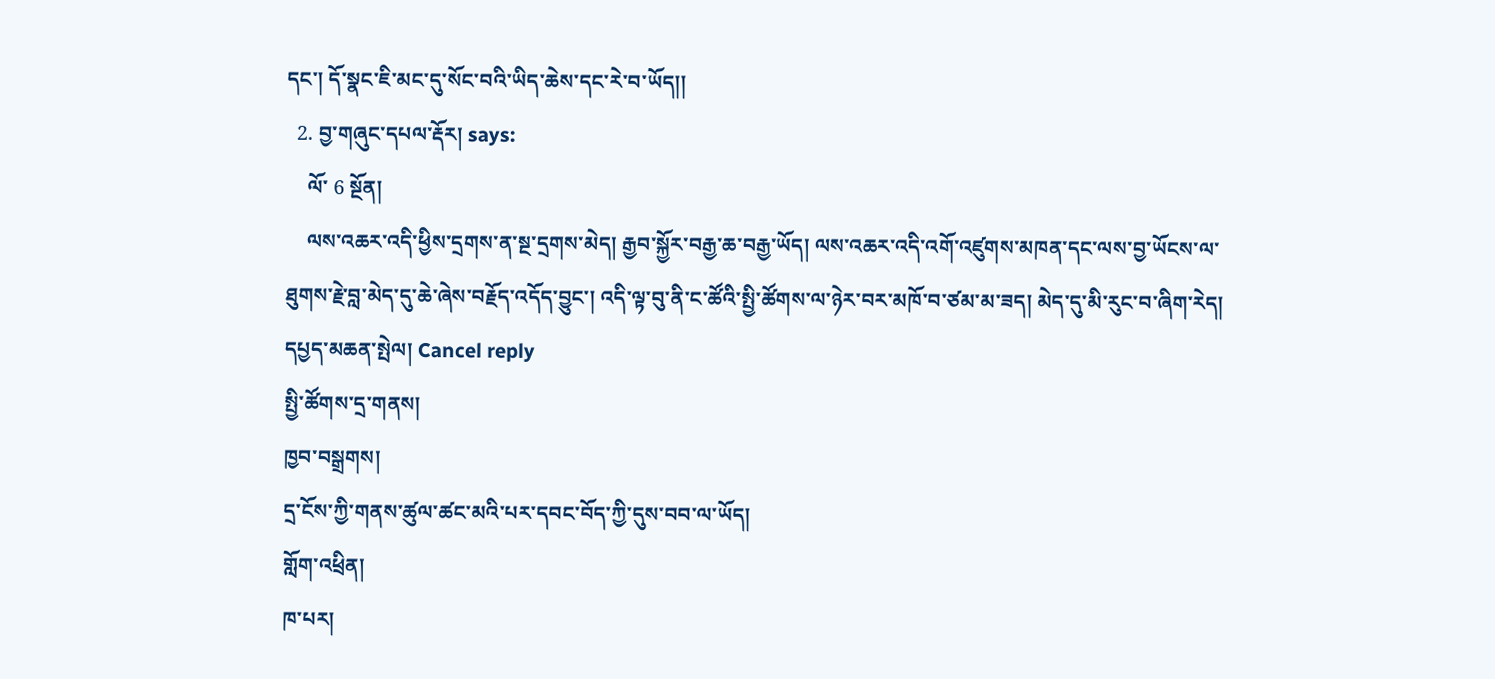དང་། དོ་སྣང་ཇི་མང་དུ་སོང་བའི་ཡིད་ཆེས་དང་རེ་བ་ཡོད།།
  2. བྱ་གཞུང་དཔལ་རྡོར། says:
    ལོ་ 6 སྔོན།
    ལས་འཆར་འདི་ཕྱིས་དྲགས་ན་སྔ་དྲགས་མེད། རྒྱབ་སྐྱོར་བརྒྱ་ཆ་བརྒྱ་ཡོད། ལས་འཆར་འདི་འགོ་འཛུགས་མཁན་དང་ལས་བྱ་ཡོངས་ལ་ཐུགས་རྗེ་བླ་མེད་དུ་ཆེ་ཞེས་བརྗོད་འདོད་བྱུང་། འདི་ལྟ་བུ་ནི་ང་ཚོའི་སྤྱི་ཚོགས་ལ་ཉེར་བར་མཁོ་བ་ཙམ་མ་ཟད། མེད་དུ་མི་རུང་བ་ཞིག་རེད།
དཔྱད་མཆན་སྤེལ། Cancel reply
སྤྱི་ཚོགས་དྲ་གནས།
ཁྱབ་བསྒྲགས།
དྲ་ངོས་ཀྱི་གནས་ཚུལ་ཚང་མའི་པར་དབང་བོད་ཀྱི་དུས་བབ་ལ་ཡོད།
གློག་འཕྲིན།
ཁ་པར།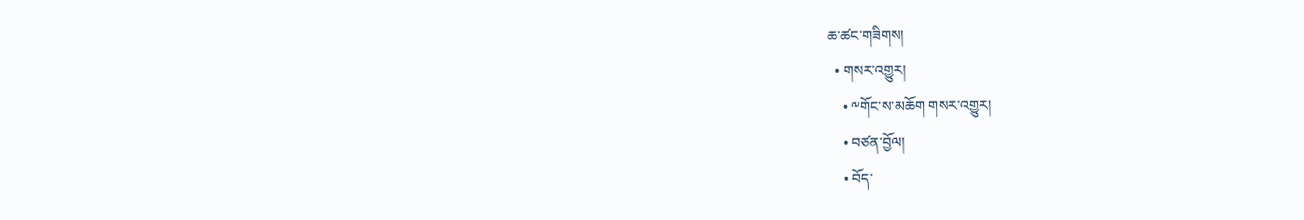ཆ་ཚང་གཟིགས།
  • གསར་འགྱུར།
    • ༸གོང་ས་མཆོག གསར་འགྱུར།
    • བཙན་བྱོལ།
    • བོད་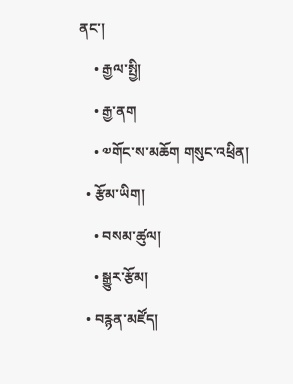ནང་།
    • རྒྱལ་སྤྱི།
    • རྒྱ་ནག
    • ༧གོང་ས་མཆོག གསུང་འཕྲིན།
  • རྩོམ་ཡིག།
    • བསམ་ཚུལ།
    • སྒྱུར་རྩོམ།
  • བརྙན་མཛོད།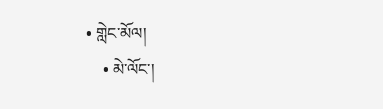• གླེང་མོལ།
    • མེ་ལོང་།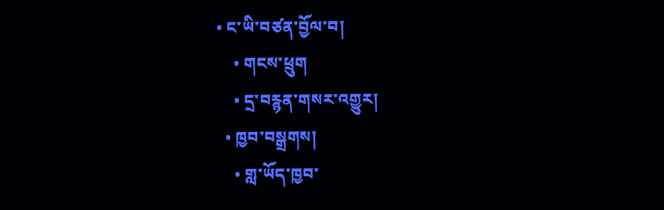• ང་ཡི་བཙན་བྱོལ་བ།
    • གངས་ཕྲུག
    • དྲ་བརྙན་གསར་འགྱུར།
  • ཁྱབ་བསྒྲགས།
    • གླ་ཡོད་ཁྱབ་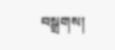བསྒྲགས།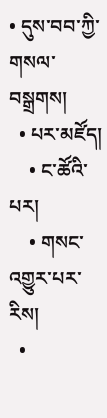• དུས་བབ་ཀྱི་གསལ་བསྒྲགས།
  • པར་མཛོད།
    • ང་ཚོའི་པར།
    • གསང་འགྱུར་པར་རིས།
  •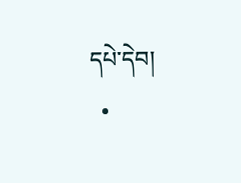དཔེ་དེབ།
  •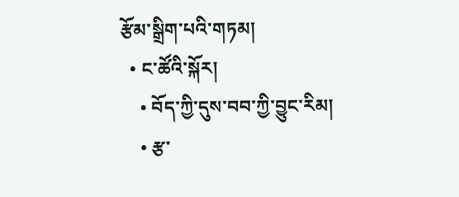རྩོམ་སྒྲིག་པའི་གཏམ།
  • ང་ཚོའི་སྐོར།
    • བོད་ཀྱི་དུས་བབ་ཀྱི་བྱུང་རིམ།
    • རྩ་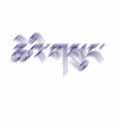ཆེའི་གསུང་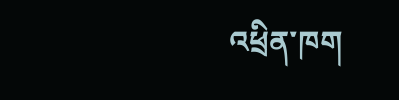འཕྲིན་ཁག